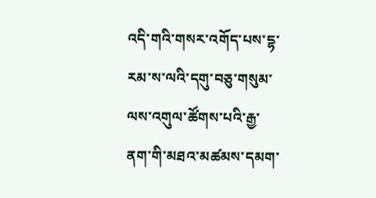འདི་གའི་གསར་འགོད་པས་དྷ་རམ་ས་ལའི་དགུ་བཅུ་གསུམ་ལས་འགུལ་ཚོགས་པའི་རྒྱ་ནག་གི་མཐའ་མཚམས་དམག་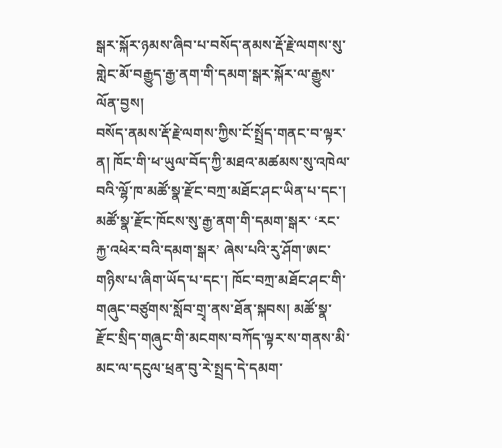སྒར་སྐོར་ཉམས་ཞིབ་པ་བསོད་ནམས་རྡོ་རྗེ་ལགས་སུ་གླེང་མོ་བརྒྱུད་རྒྱ་ནག་གི་དམག་སྒར་སྐོར་ལ་རྒྱུས་ལོན་བྱས།
བསོད་ནམས་རྡོ་རྗེ་ལགས་ཀྱིས་ངོ་སྤྲོད་གནང་བ་ལྟར་ན། ཁོང་གི་ཕ་ཡུལ་བོད་ཀྱི་མཐའ་མཚམས་སུ་འཁེལ་བའི་ལྷོ་ཁ་མཚོ་སྣ་རྫོང་བཀྲ་མཐོང་ཤང་ཡིན་པ་དང་། མཚོ་སྣ་རྫོང་ཁོངས་སུ་རྒྱ་ནག་གི་དམག་སྒར་ ‘རང་རྐྱ་འཕེར་བའི་དམག་སྒར’ ཞེས་པའི་རུ་ཤོག་ཨང་གཉིས་པ་ཞིག་ཡོད་པ་དང་། ཁོང་བཀྲ་མཐོང་ཤང་གི་གཞུང་བཙུགས་སློབ་གྲྭ་ནས་ཐོན་སྐབས། མཚོ་སྣ་རྫོང་སྲིད་གཞུང་གི་མངགས་བཀོད་ལྟར་ས་གནས་མི་མང་ལ་དངུལ་ཕྲན་བུ་རེ་སྤྲད་དེ་དམག་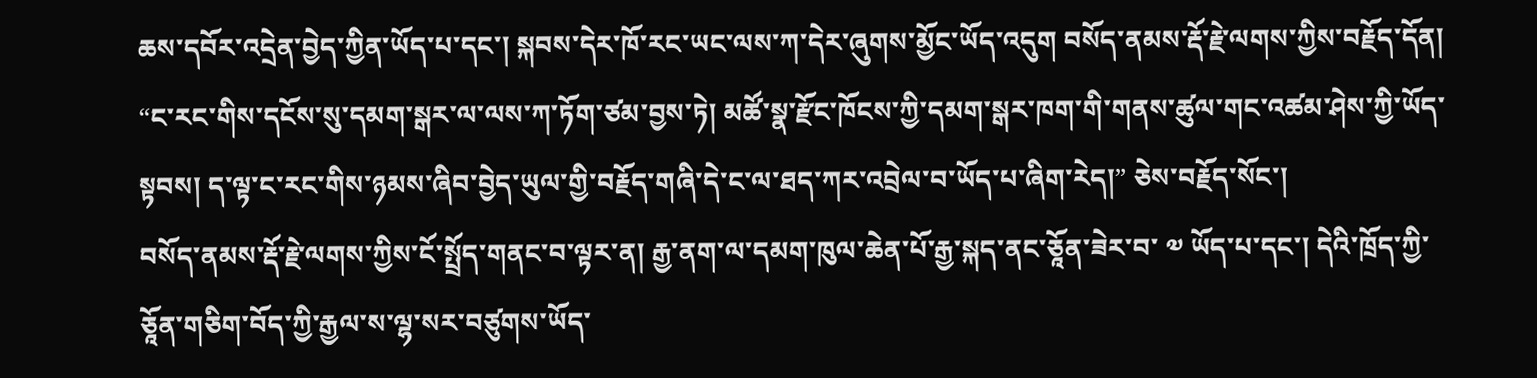ཆས་དབོར་འདྲེན་བྱེད་ཀྱིན་ཡོད་པ་དང་། སྐབས་དེར་ཁོ་རང་ཡང་ལས་ཀ་དེར་ཞུགས་མྱོང་ཡོད་འདུག བསོད་ནམས་རྡོ་རྗེ་ལགས་ཀྱིས་བརྗོད་དོན། “ང་རང་གིས་དངོས་སུ་དམག་སྒར་ལ་ལས་ཀ་ཏོག་ཙམ་བྱས་ཏེ། མཚོ་སྣ་རྫོང་ཁོངས་ཀྱི་དམག་སྒར་ཁག་གི་གནས་ཚུལ་གང་འཚམ་ཤེས་ཀྱི་ཡོད་སྟབས། ད་ལྟ་ང་རང་གིས་ཉམས་ཞིབ་བྱེད་ཡུལ་གྱི་བརྗོད་གཞི་དེ་ང་ལ་ཐད་ཀར་འབྲེལ་བ་ཡོད་པ་ཞིག་རེད།” ཅེས་བརྗོད་སོང་།
བསོད་ནམས་རྡོ་རྗེ་ལགས་ཀྱིས་ངོ་སྤྲོད་གནང་བ་ལྟར་ན། རྒྱ་ནག་ལ་དམག་ཁུལ་ཆེན་པོ་རྒྱ་སྐད་ནང་ཅཱོན་ཟེར་བ་ ༧ ཡོད་པ་དང་། དེའི་ཁྲོད་ཀྱི་ཅཱོན་གཅིག་བོད་ཀྱི་རྒྱལ་ས་ལྷ་སར་བཙུགས་ཡོད་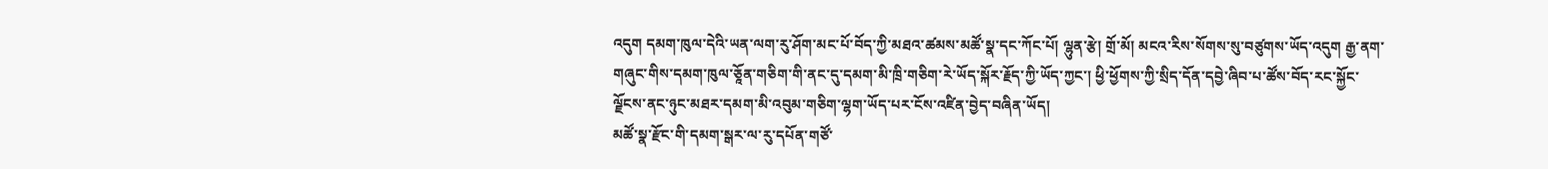འདུག དམག་ཁུལ་དེའི་ཡན་ལག་རུ་ཤོག་མང་པོ་བོད་ཀྱི་མཐའ་ཚམས་མཚོ་སྣ་དང་ཀོང་པོ། ལྷུན་རྩེ། གྲོ་མོ། མངའ་རིས་སོགས་སུ་བཙུགས་ཡོད་འདུག རྒྱ་ནག་གཞུང་གིས་དམག་ཁུལ་ཅཱོན་གཅིག་གི་ནང་དུ་དམག་མི་ཁྲི་གཅིག་རེ་ཡོད་སྐོར་རྗོད་ཀྱི་ཡོད་ཀྱང་། ཕྱི་ཕྱོགས་ཀྱི་སྲིད་དོན་དབྱེ་ཞིབ་པ་ཚོས་བོད་རང་སྐྱོང་ལྗོངས་ནང་ཉུང་མཐར་དམག་མི་འབུམ་གཅིག་ལྷག་ཡོད་པར་ངོས་འཛིན་བྱེད་བཞིན་ཡོད།
མཚོ་སྣ་རྫོང་གི་དམག་སྒར་ལ་རུ་དཔོན་གཙོ་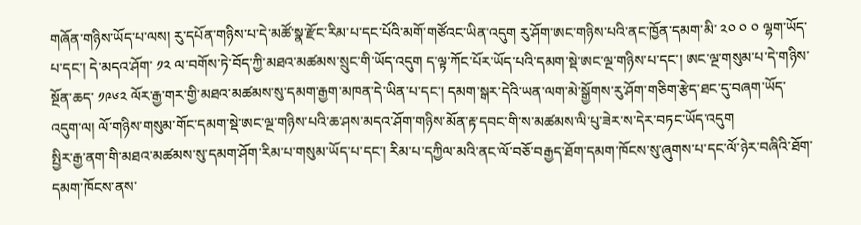གཞོན་གཉིས་ཡོད་པ་ལས། རུ་དཔོན་གཉིས་པ་དེ་མཚོ་སྣ་རྫོང་རིམ་པ་དང་པོའི་མགོ་གཙོའང་ཡིན་འདུག རུ་ཤོག་ཨང་གཉིས་པའི་ནང་ཁྱོན་དམག་མི་ ༢༠ ༠ ༠ ལྷག་ཡོད་པ་དང་། དེ་མདའ་ཤོག་ ༡༢ ལ་བགོས་ཏེ་བོད་ཀྱི་མཐའ་མཚམས་སྲུང་གི་ཡོད་འདུག ད་ལྟ་ཀོང་པོར་ཡོད་པའི་དམག་སྡེ་ཨང་ལྔ་གཉིས་པ་དང་། ཨང་ལྔ་གསུམ་པ་དེ་གཉིས་སྔོན་ཆད་ ༡༩༦༢ ལོར་རྒྱ་གར་གྱི་མཐའ་མཚམས་སུ་དམག་རྒྱག་མཁན་དེ་ཡིན་པ་དང་། དམག་སྒར་དེའི་ཡན་ལག་མེ་སྒྱོགས་རུ་ཤོག་གཅིག་རྩེད་ཐང་དུ་བཞག་ཡོད་འདུག་ལ། ལོ་གཉིས་གསུམ་གོང་དམག་སྡེ་ཨང་ལྔ་གཉིས་པའི་ཆ་ཤས་མདའ་ཤོག་གཉིས་མོན་རྟ་དབང་གི་ས་མཚམས་ལི་པུ་ཟེར་ས་དེར་བཏང་ཡོད་འདུག
སྤྱིར་རྒྱ་ནག་གི་མཐའ་མཚམས་སུ་དམག་ཤོག་རིམ་པ་གསུམ་ཡོད་པ་དང་། རིམ་པ་དཀྱིལ་མའི་ནང་ལོ་བཅོ་བརྒྱད་ཐོག་དམག་ཁོངས་སུ་ཞུགས་པ་དང་ལོ་ཉེར་བཞིའི་ཐོག་དམག་ཁོངས་ནས་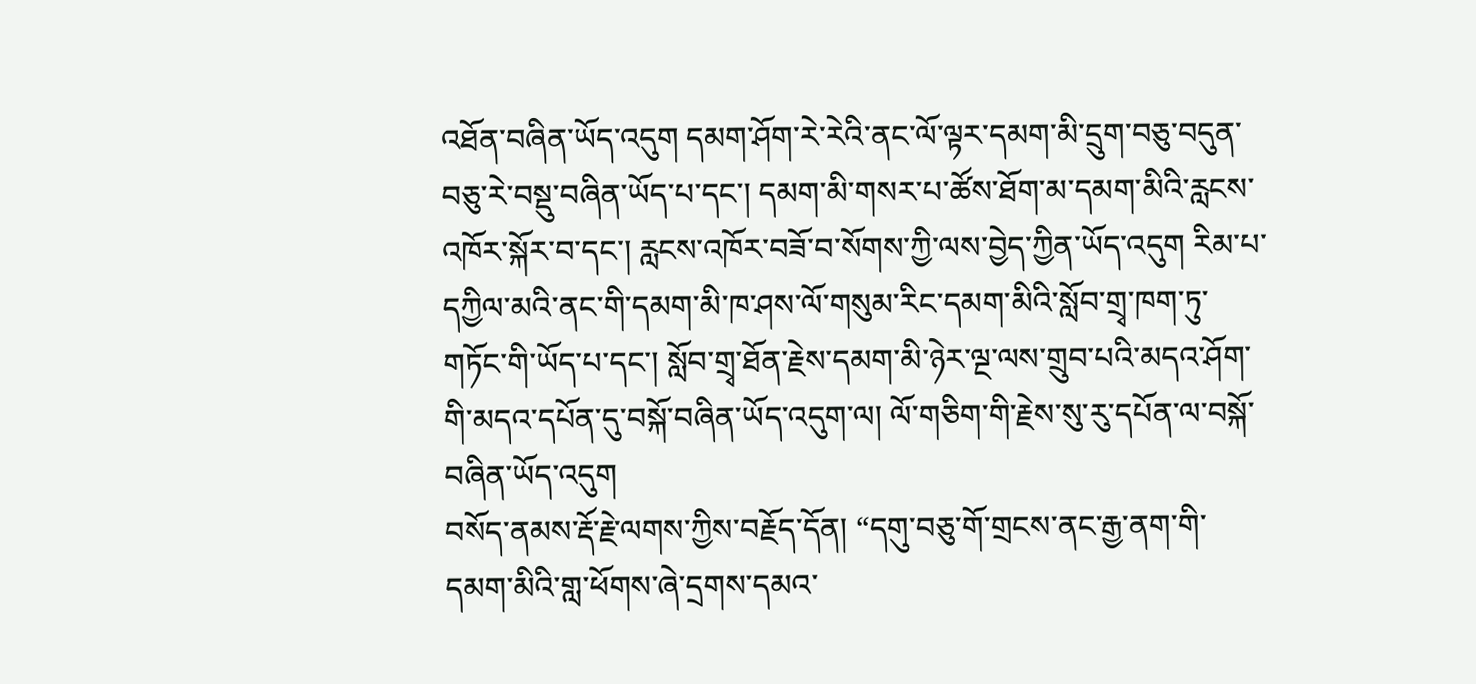འཐོན་བཞིན་ཡོད་འདུག དམག་ཤོག་རེ་རེའི་ནང་ལོ་ལྟར་དམག་མི་དྲུག་བཅུ་བདུན་བཅུ་རེ་བསྡུ་བཞིན་ཡོད་པ་དང་། དམག་མི་གསར་པ་ཚོས་ཐོག་མ་དམག་མིའི་རླངས་འཁོར་སྐོར་བ་དང་། རླངས་འཁོར་བཟོ་བ་སོགས་ཀྱི་ལས་བྱེད་ཀྱིན་ཡོད་འདུག རིམ་པ་དཀྱིལ་མའི་ནང་གི་དམག་མི་ཁ་ཤས་ལོ་གསུམ་རིང་དམག་མིའི་སློབ་གྲྭ་ཁག་ཏུ་གཏོང་གི་ཡོད་པ་དང་། སློབ་གྲྭ་ཐོན་རྗེས་དམག་མི་ཉེར་ལྔ་ལས་གྲུབ་པའི་མདའ་ཤོག་གི་མདའ་དཔོན་དུ་བསྐོ་བཞིན་ཡོད་འདུག་ལ། ལོ་གཅིག་གི་རྗེས་སུ་རུ་དཔོན་ལ་བསྐོ་བཞིན་ཡོད་འདུག
བསོད་ནམས་རྡོ་རྗེ་ལགས་ཀྱིས་བརྗོད་དོན། “དགུ་བཅུ་གོ་གྲངས་ནང་རྒྱ་ནག་གི་དམག་མིའི་གླ་ཕོགས་ཞེ་དྲགས་དམའ་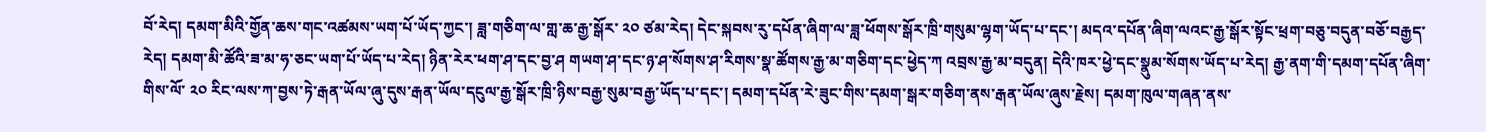བོ་རེད། དམག་མིའི་གྱོན་ཆས་གང་འཚམས་ཡག་པོ་ཡོད་ཀྱང་། ཟླ་གཅིག་ལ་གླ་ཆ་རྒྱ་སྒོར་ ༢༠ ཙམ་རེད། དེང་སྐབས་རུ་དཔོན་ཞིག་ལ་ཟླ་ཕོགས་སྒོར་ཁྲི་གསུམ་ལྷག་ཡོད་པ་དང་། མདའ་དཔོན་ཞིག་ལའང་རྒྱ་སྒོར་སྟོང་ཕྲག་བཅུ་བདུན་བཅོ་བརྒྱད་རེད། དམག་མི་ཚོའི་ཟ་མ་ཧ་ཅང་ཡག་པོ་ཡོད་པ་རེད། ཉིན་རེར་ཕག་ཤ་དང་བྱ་ཤ གཡག་ཤ་དང་ཉ་ཤ་སོགས་ཤ་རིགས་སྣ་ཚོགས་རྒྱ་མ་གཅིག་དང་ཕྱེད་ཀ འབྲས་རྒྱ་མ་བདུན། དེའི་ཁར་ཕྱེ་དང་སྣུམ་སོགས་ཡོད་པ་རེད། རྒྱ་ནག་གི་དམག་དཔོན་ཞིག་གིས་ལོ་ ༢༠ རིང་ལས་ཀ་བྱས་ཏེ་རྒན་ཡོལ་ཞུ་དུས་རྒན་ཡོལ་དངུལ་རྒྱ་སྒོར་ཁྲི་ཉིས་བརྒྱ་སུམ་བརྒྱ་ཡོད་པ་དང་། དམག་དཔོན་རེ་ཟུང་གིས་དམག་སྒར་གཅིག་ནས་རྒན་ཡོལ་ཞུས་རྗེས། དམག་ཁུལ་གཞན་ནས་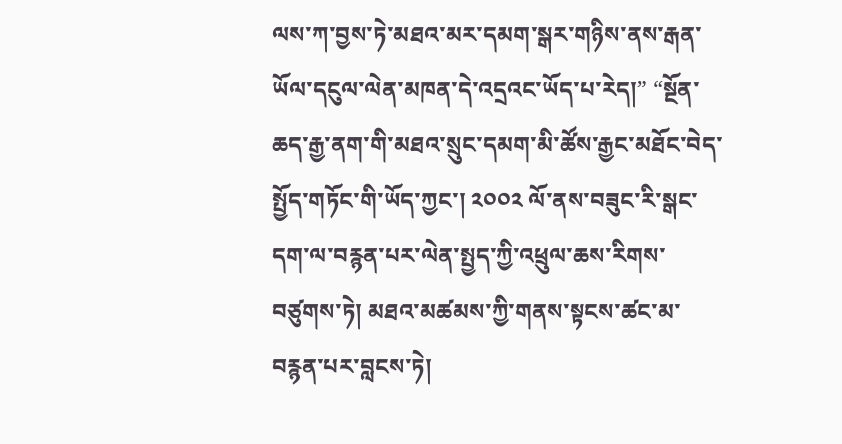ལས་ཀ་བྱས་ཏེ་མཐའ་མར་དམག་སྒར་གཉིས་ནས་རྒན་ཡོལ་དངུལ་ལེན་མཁན་དེ་འདྲའང་ཡོད་པ་རེད།” “སྔོན་ཆད་རྒྱ་ནག་གི་མཐའ་སྲུང་དམག་མི་ཚོས་རྒྱང་མཐོང་བེད་སྤྱོད་གཏོང་གི་ཡོད་ཀྱང་། ༢༠༠༢ ལོ་ནས་བཟུང་རི་སྒང་དག་ལ་བརྙན་པར་ལེན་སྤྱད་ཀྱི་འཕྲུལ་ཆས་རིགས་བཙུགས་ཏེ། མཐའ་མཚམས་ཀྱི་གནས་སྟངས་ཚང་མ་བརྙན་པར་བླངས་ཏེ།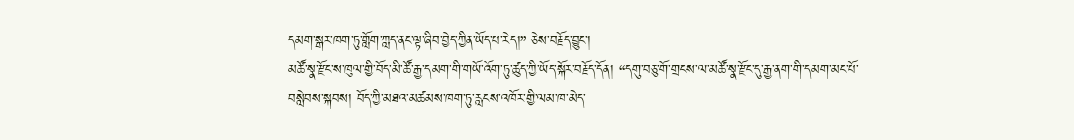དམག་སྒར་ཁག་ཏུ་གློག་ཀླད་ནང་ལྟ་ཞིབ་བྱེད་ཀྱིན་ཡོད་པ་རེད།” ཅེས་བརྗོད་བྱུང་།
མཚོ་སྣ་རྫོང་ས་ཁུལ་གྱི་བོད་མི་ཚོ་རྒྱ་དམག་གི་གཡོ་འོག་ཏུ་ཚུད་ཀྱི་ཡོད་སྐོར་བརྗོད་དོན། “དགུ་བཅུ་གོ་གྲངས་ལ་མཚོ་སྣ་རྫོང་དུ་རྒྱ་ནག་གི་དམག་མང་པོ་བསླེབས་སྐབས། བོད་ཀྱི་མཐའ་མཚམས་ཁག་ཏུ་རླངས་འཁོར་གྱི་ལམ་ཁ་མེད་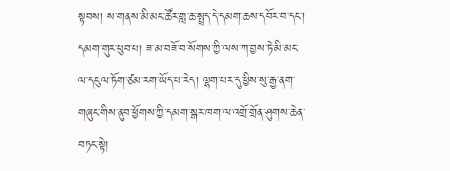སྟབས། ས་གནས་མི་མང་ཚོར་གླ་ཆ་སྤྲད་དེ་དམག་ཆས་དབོར་བ་དང་། དམག་གུར་ཕུབ་པ། ཟ་མ་བཟོ་བ་སོགས་ཀྱི་ལས་ཀ་བྱས་ཏེ་མི་མང་ལ་དངུལ་ཏོག་ཙམ་རག་ཡོད་པ་རེད། ལྷག་པར་དུ་ཕྱིས་སུ་རྒྱ་ནག་གཞུང་གིས་ནུབ་ཕྱོགས་ཀྱི་དམག་སྒར་ཁག་ལ་འགྲོ་གྲོན་ཤུགས་ཆེན་བཏང་སྟེ།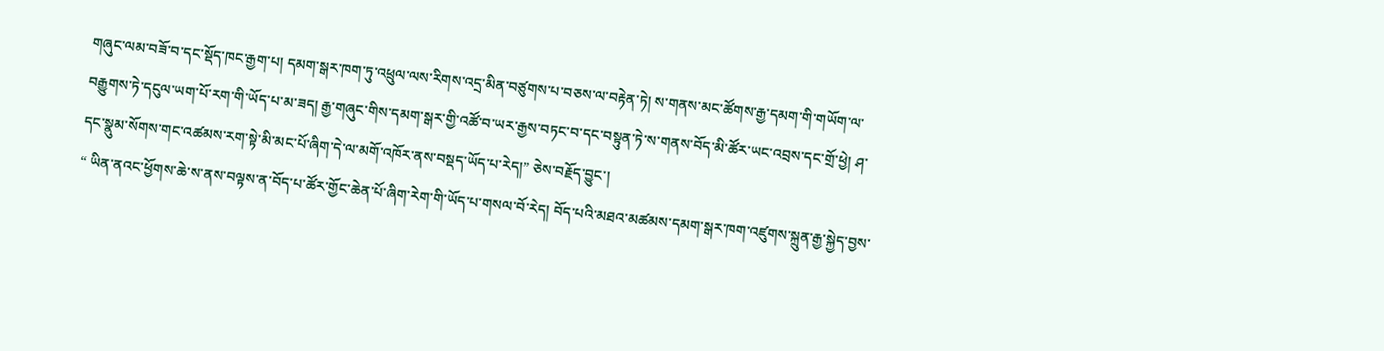གཞུང་ལམ་བཟོ་བ་དང་སྡོད་ཁང་རྒྱག་པ། དམག་སྒར་ཁག་ཏུ་འཕྲུལ་ལས་རིགས་འདྲ་མིན་བཙུགས་པ་བཅས་ལ་བརྟེན་ཏེ། ས་གནས་མང་ཚོགས་རྒྱ་དམག་གི་གཡོག་ལ་བརྒྱུགས་ཏེ་དངུལ་ཡག་པོ་རག་གི་ཡོད་པ་མ་ཟད། རྒྱ་གཞུང་གིས་དམག་སྒར་གྱི་འཚོ་བ་ཡར་རྒྱས་བཏང་བ་དང་བསྟུན་ཏེ་ས་གནས་བོད་མི་ཚོར་ཡང་འབྲས་དང་གྲོ་ཕྱེ། ཤ་དང་སྣུམ་སོགས་གང་འཚམས་རག་སྟེ་མི་མང་པོ་ཞིག་དེ་ལ་མགོ་འཁོར་ནས་བསྡད་ཡོད་པ་རེད།” ཅེས་བརྗོད་བྱུང་།
“ ཡིན་ནའང་ཕྱོགས་ཆེ་ས་ནས་བལྟས་ན་བོད་པ་ཚོར་གྱོང་ཆེན་པོ་ཞིག་རེག་གི་ཡོད་པ་གསལ་བོ་རེད། བོད་པའི་མཐའ་མཚམས་དམག་སྒར་ཁག་འཛུགས་སྐྲུན་རྒྱ་སྐྱེད་བྱས་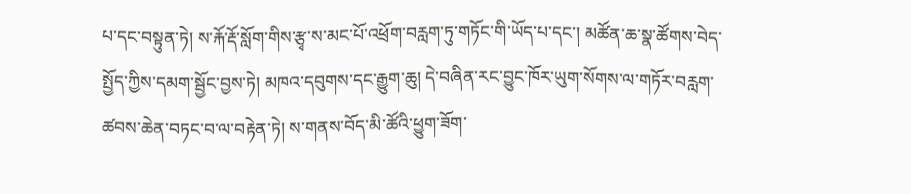པ་དང་བསྟུན་ཏེ། ས་རྐོ་རྡོ་སློག་གིས་རྩྭ་ས་མང་པོ་འཕྲོག་བརླག་ཏུ་གཏོང་གི་ཡོད་པ་དང་། མཚོན་ཆ་སྣ་ཚོགས་བེད་སྤྱོད་ཀྱིས་དམག་སྦྱོང་བྱས་ཏེ། མཁའ་དབུགས་དང་རྒྱུག་ཆུ། དེ་བཞིན་རང་བྱུང་ཁོར་ཡུག་སོགས་ལ་གཏོར་བརླག་ཚབས་ཆེན་བཏང་བ་ལ་བརྟེན་ཏེ། ས་གནས་བོད་མི་ཚོའི་ཕྱུག་ཟོག་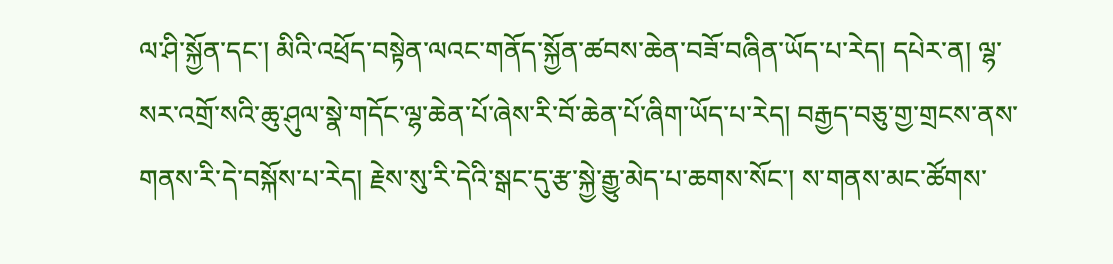ལ་ཤི་སྐྱོན་དང་། མིའི་འཕྲོད་བསྟེན་ལའང་གནོད་སྐྱོན་ཚབས་ཆེན་བཟོ་བཞིན་ཡོད་པ་རེད། དཔེར་ན། ལྷ་སར་འགྲོ་སའི་ཆུ་ཤུལ་སྣེ་གདོང་ལྷ་ཆེན་པོ་ཞེས་རི་བོ་ཆེན་པོ་ཞིག་ཡོད་པ་རེད། བརྒྱད་བཅུ་གྱ་གྲངས་ནས་གནས་རི་དེ་བསྐོས་པ་རེད། རྗེས་སུ་རི་དེའི་སྒང་དུ་རྩ་སྐྱེ་རྒྱུ་མེད་པ་ཆགས་སོང་། ས་གནས་མང་ཚོགས་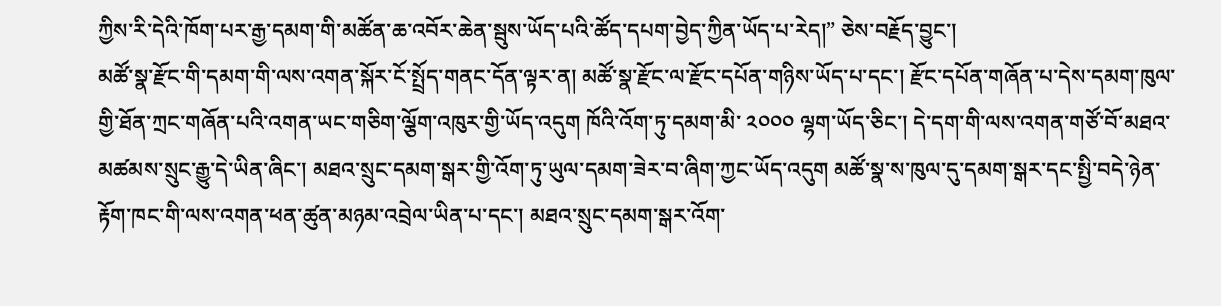ཀྱིས་རི་དེའི་ཁོག་པར་རྒྱ་དམག་གི་མཚོན་ཆ་འབོར་ཆེན་སྦུས་ཡོད་པའི་ཚོད་དཔག་བྱེད་ཀྱིན་ཡོད་པ་རེད།” ཅེས་བརྗོད་བྱུང་།
མཚོ་སྣ་རྫོང་གི་དམག་གི་ལས་འགན་སྐོར་ངོ་སྤྲོད་གནང་དོན་ལྟར་ན། མཚོ་སྣ་རྫོང་ལ་རྫོང་དཔོན་གཉིས་ཡོད་པ་དང་། རྫོང་དཔོན་གཞོན་པ་དེས་དམག་ཁུལ་གྱི་ཐོན་ཀྲང་གཞོན་པའི་འགན་ཡང་གཅིག་ལྕོག་འཁུར་གྱི་ཡོད་འདུག ཁོའི་འོག་ཏུ་དམག་མི་ ༢༠༠༠ ལྷག་ཡོད་ཅིང་། དེ་དག་གི་ལས་འགན་གཙོ་བོ་མཐའ་མཚམས་སྲུང་རྒྱུ་དེ་ཡིན་ཞིང་། མཐའ་སྲུང་དམག་སྒར་གྱི་འོག་ཏུ་ཡུལ་དམག་ཟེར་བ་ཞིག་ཀྱང་ཡོད་འདུག མཚོ་སྣ་ས་ཁུལ་དུ་དམག་སྒར་དང་སྤྱི་བདེ་ཉེན་རྟོག་ཁང་གི་ལས་འགན་ཕན་ཚུན་མཉམ་འབྲེལ་ཡིན་པ་དང་། མཐའ་སྲུང་དམག་སྒར་འོག་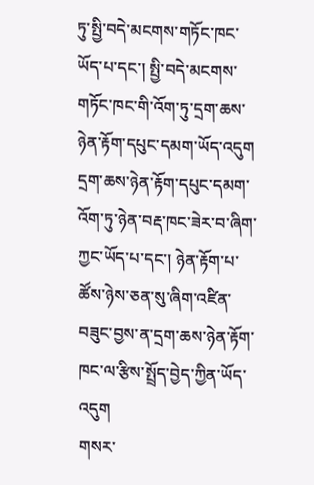ཏུ་སྤྱི་བདེ་མངགས་གཏོང་ཁང་ཡོད་པ་དང་། སྤྱི་བདེ་མངགས་གཏོང་ཁང་གི་འོག་ཏུ་དྲག་ཆས་ཉེན་རྟོག་དཔུང་དམག་ཡོད་འདུག དྲག་ཆས་ཉེན་རྟོག་དཔུང་དམག་འོག་ཏུ་ཉེན་བརྡ་ཁང་ཟེར་བ་ཞིག་ཀྱང་ཡོད་པ་དང་། ཉེན་རྟོག་པ་ཚོས་ཉེས་ཅན་སུ་ཞིག་འཛིན་བཟུང་བྱས་ན་དྲག་ཆས་ཉེན་རྟོག་ཁང་ལ་རྩིས་སྤྲོད་བྱེད་ཀྱིན་ཡོད་འདུག
གསར་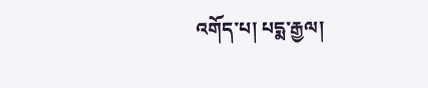འགོད་པ། པདྨ་རྒྱལ།